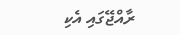ރާއްޖޭގައި އެކި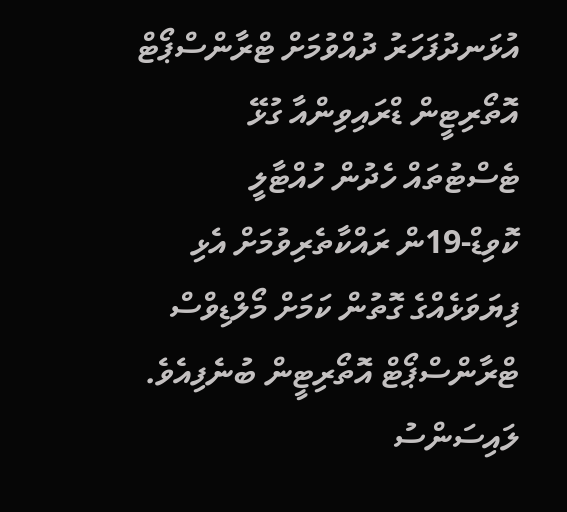އުޅަނދުފަހަރު ދުއްވުމަށް ޓްރާންސްޕޯޓް އޮތޯރިޓީން ޑްރައިވިންއާ ގުޅޭ ޓެސްޓުތައް ހެދުން ހުއްޓާލީ ކޮވިޑް-19ން ރައްކާތެރިވުމަށް އެޅި ފިޔަވަޅެއްގެ ގޮތުން ކަމަށް މޯލްޑިވްސް ޓްރާންސްޕޯޓް އޮތޯރިޓީން ބުނެފިއެވެ.
ލައިސަންސު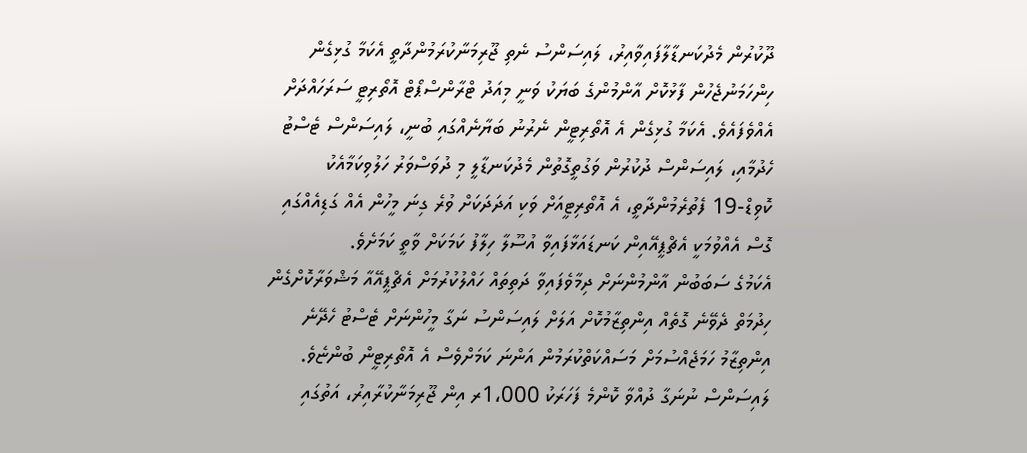ދޫކުރުން މެދުކަނޑާލާފައިވާއިރު، ލައިސަންސު ނެތި ޖޫރިމަނާކުރަމުންދާތީ އެކަމާ ގުޅިގެން ހިންހަމަނުޖެހުން ފާޅުކޮށް އާންމުންގެ ބަޔަކު ވަނީ މިއަދު ޓްރާންސްޕޯޓް އޮތޯރިޓީ ސަރަހައްދަށް އެއްވެފައެވެ. އެކަމާ ގުޅިގެން އެ އޮތޯރިޓީން ނެރުނު ބަޔާނެއްގައި ބުނީ، ލައިސަންސް ޓެސްޓު ހެދުމާއި، ލައިސަންސް ދުކުރުން ވަގުތީގޮތުން މެދުކަނޑާލީ މި ދުވަސްވަރު ހަލުވިކަމާއެކު ކޮވިޑް-19 ފެތުރެމުންދާތީ، އެ އޮތޯރިޓީއަށް ވަކި އަދަދަކަށް ވުރެ ގިނަ މީހުން އެއް ގަޑިއެއްގައި ގޮސް އެއްވުމަކީ އެޗްޕީއޭއިން ކަނޑައަޅާފައިވާ އުސޫލާ ހިލާފު ކަމަކަށް ވާތީ ކަމަށެވެ.
އެކަމުގެ ސަބަބުން އާންމުންނަށް ދިމާވެފައިވާ ދަތިތައް ހައްލުކުރުމަށް އެޗްޕީއޭއާ މަޝްވަރާކޮށްގެން ހިދުމަތް ދެވޭނެ ގޮތެއް އިންތިޒާމުކޮށް އަލަށް ލައިސަންސު ނަގާ މީހުންނަށް ޓެސްޓު ހެދޭނެ އިންތިޒާމު ހަމަޖެއްސުމަށް މަސައްކަތްކުރަމުން އަންނަ ކަމަށްވެސް އެ އޮތޯރިޓީން ބުންޏެވެ.
ލައިސަންސް ނުނަގާ ދުއްވާ ކޮންމެ ފަހަރަކު 1،000ރ އިން ޖޫރިމަނާކުރާއިރު، އަތުގައި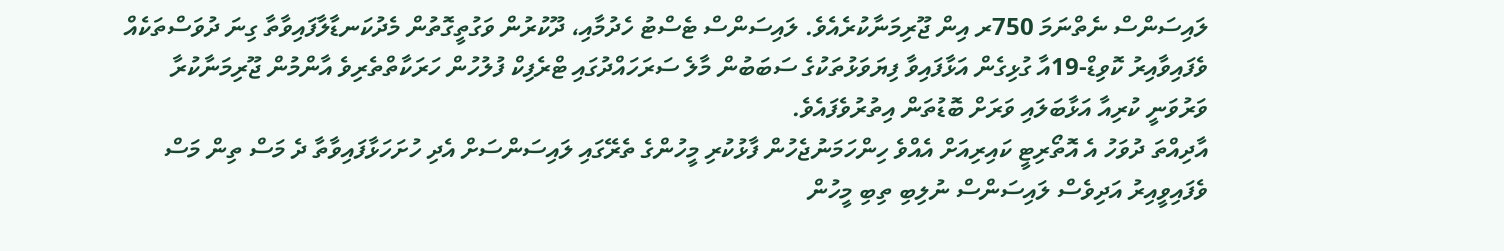ލައިސަންސް ނެތްނަމަ 750ރ އިން ޖޫރިމަނާކުރެއެވެ. ލައިސަންސް ޓެސްޓު ހެދުމާއި، ދޫކުރުން ވަގުތީގޮތުން މެދުކަނޑާލާފައިވާތާ ގިނަ ދުވަސްތަކެއް ވެފައިވާއިރު ކޮވިޑް-19އާ ގުޅިގެން އަޅާފައިވާ ފިޔަވަޅުތަކުގެ ސަބަބުން މާލެ ސަރަހައްދުގައި ޓްރެފިކް ފުލުހުން ހަރަކާތްތެރިވެ އާންމުން ޖޫރިމަނާކުރާ ވަރުވަނީ ކުރިއާ އަޅާބަލައި ވަރަށް ބޮޑުތަން އިތުރުވެފައެވެ.
އާދިއްތަ ދުވަހު އެ އޮތޯރިޓީ ކައިރިއަށް އެއްވެ ހިންހަމަނުޖެހުން ފާޅުކުރި މީހުންގެ ތެރޭގައި ލައިސަންސަށް އެދި ހުށަހަޅާފައިވާތާ ދެ މަސް ތިން މަސް ވެފައިވީއިރު އަދިވެސް ލައިސަންސް ނުލިބި ތިބި މީހުން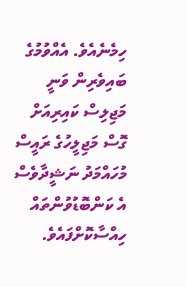ހިމެނެއެވެ. އެއްވުމުގެ ބައިވެރިން ވަނީ މަޖިލިސް ކައިރިއަށް ގޮސް މަޖިލީހުގެ ރައީސް މުހައްމަދު ނަޝީދާވެސް އެ ކަންބޮޑުވުންތައް ހިއްސާކޮށްފައެވެ.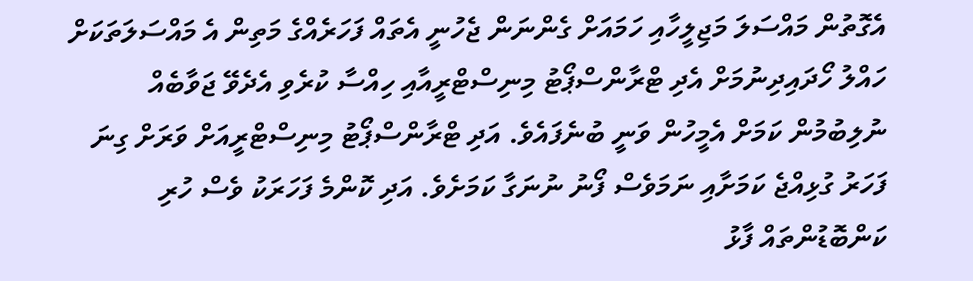އެގޮތުން މައްސަލަ މަޖިލީހާއި ހަމައަށް ގެންނަން ޖެހުނީ އެތައް ފަހަރެއްގެ މަތިން އެ މައްސަލަތަކަށް ހައްލު ހޯދައިދިނުމަށް އެދި ޓްރާންސްޕޯޓު މިނިސްޓްރީއާއި ހިއްސާ ކުރެވި އެދެވޭ ޖަވާބެއް ނުލިބުމުން ކަމަށް އެމީހުން ވަނީ ބުނެފައެވެ. އަދި ޓްރާންސްޕޯޓު މިނިސްޓްރީއަށް ވަރަށް ގިނަ ފަހަރު ގުޅިއްޖެ ކަމަށާއި ނަމަވެސް ފޯނު ނުނަގާ ކަމަށެވެ. އަދި ކޮންމެ ފަހަރަކު ވެސް ހުރި ކަންބޮޑުންތައް ފާޅު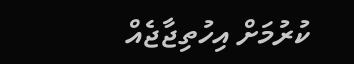ކުރުމަށް އިހުތިޖާޖެއް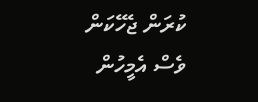ކުރަން ޖެހޭކަން ވެސް އެމީހުން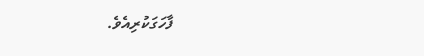ފާހަގަކުރިއެވެ.